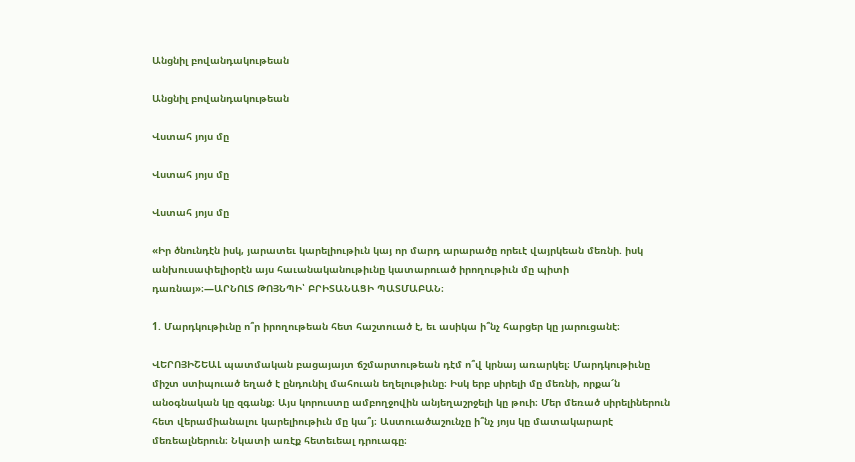Անցնիլ բովանդակութեան

Անցնիլ բովանդակութեան

Վստահ յոյս մը

Վստահ յոյս մը

Վստահ յոյս մը

«Իր ծնունդէն իսկ, յարատեւ կարելիութիւն կայ որ մարդ արարածը որեւէ վայրկեան մեռնի. իսկ անխուսափելիօրէն այս հաւանականութիւնը կատարուած իրողութիւն մը պիտի դառնայ»։—ԱՐՆՈԼՏ ԹՈՅՆՊԻ՝ ԲՐԻՏԱՆԱՑԻ ՊԱՏՄԱԲԱՆ։

1. Մարդկութիւնը ո՞ր իրողութեան հետ հաշտուած է, եւ ասիկա ի՞նչ հարցեր կը յարուցանէ։

ՎԵՐՈՅԻՇԵԱԼ պատմական բացայայտ ճշմարտութեան դէմ ո՞վ կրնայ առարկել։ Մարդկութիւնը միշտ ստիպուած եղած է ընդունիլ մահուան եղելութիւնը։ Իսկ երբ սիրելի մը մեռնի, որքա՜ն անօգնական կը զգանք։ Այս կորուստը ամբողջովին անյեղաշրջելի կը թուի։ Մեր մեռած սիրելիներուն հետ վերամիանալու կարելիութիւն մը կա՞յ։ Աստուածաշունչը ի՞նչ յոյս կը մատակարարէ մեռեալներուն։ Նկատի առէք հետեւեալ դրուագը։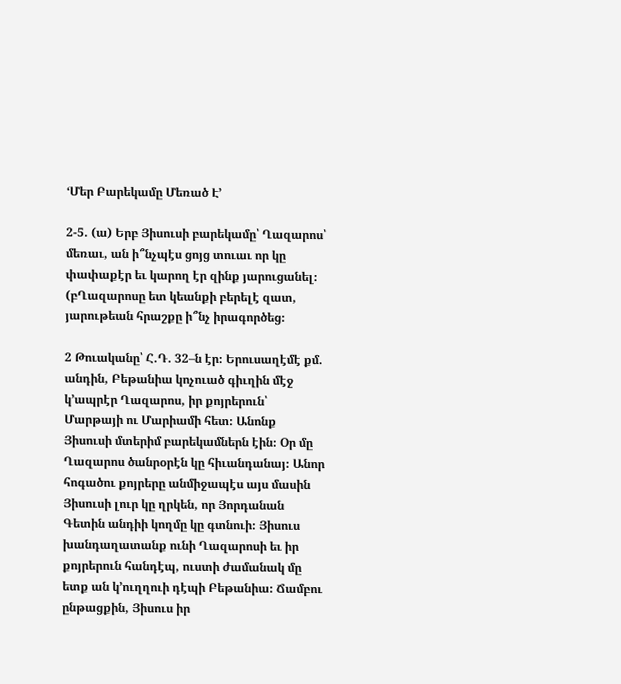‘Մեր Բարեկամը Մեռած Է’

2-5. (ա) Երբ Յիսուսի բարեկամը՝ Ղազարոս՝ մեռաւ, ան ի՞նչպէս ցոյց տուաւ որ կը փափաքէր եւ կարող էր զինք յարուցանել։ (բՂազարոսը ետ կեանքի բերելէ զատ, յարութեան հրաշքը ի՞նչ իրագործեց։

2 Թուականը՝ Հ.Դ. 32–ն էր։ Երուսաղէմէ քմ. անդին, Բեթանիա կոչուած գիւղին մէջ կ’ապրէր Ղազարոս, իր քոյրերուն՝ Մարթայի ու Մարիամի հետ։ Անոնք Յիսուսի մտերիմ բարեկամներն էին։ Օր մը Ղազարոս ծանրօրէն կը հիւանդանայ։ Անոր հոգածու քոյրերը անմիջապէս այս մասին Յիսուսի լուր կը ղրկեն, որ Յորդանան Գետին անդիի կողմը կը գտնուի։ Յիսուս խանդաղատանք ունի Ղազարոսի եւ իր քոյրերուն հանդէպ, ուստի ժամանակ մը ետք ան կ’ուղղուի դէպի Բեթանիա։ Ճամբու ընթացքին, Յիսուս իր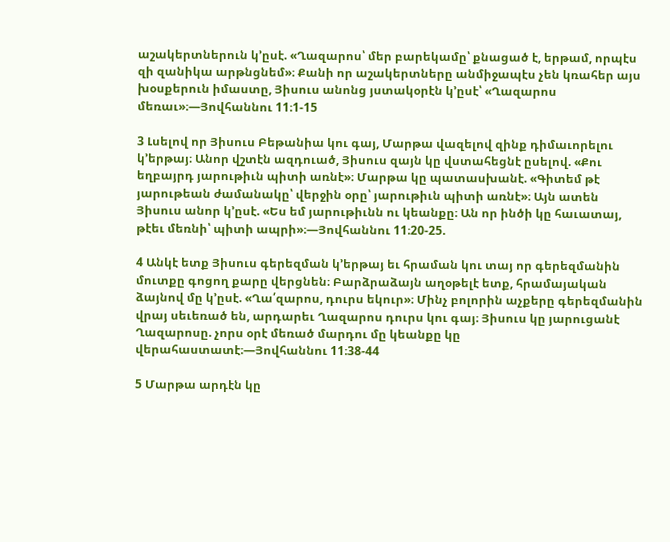աշակերտներուն կ’ըսէ. «Ղազարոս՝ մեր բարեկամը՝ քնացած է, երթամ, որպէս զի զանիկա արթնցնեմ»։ Քանի որ աշակերտները անմիջապէս չեն կռահեր այս խօսքերուն իմաստը, Յիսուս անոնց յստակօրէն կ’ըսէ՝ «Ղազարոս մեռաւ»։—Յովհաննու 11։1-15

3 Լսելով որ Յիսուս Բեթանիա կու գայ, Մարթա վազելով զինք դիմաւորելու կ’երթայ։ Անոր վշտէն ազդուած, Յիսուս զայն կը վստահեցնէ ըսելով. «Քու եղբայրդ յարութիւն պիտի առնէ»։ Մարթա կը պատասխանէ. «Գիտեմ թէ յարութեան ժամանակը՝ վերջին օրը՝ յարութիւն պիտի առնէ»։ Այն ատեն Յիսուս անոր կ’ըսէ. «Ես եմ յարութիւնն ու կեանքը։ Ան որ ինծի կը հաւատայ, թէեւ մեռնի՝ պիտի ապրի»։—Յովհաննու 11։20-25.

4 Անկէ ետք Յիսուս գերեզման կ’երթայ եւ հրաման կու տայ որ գերեզմանին մուտքը գոցող քարը վերցնեն։ Բարձրաձայն աղօթելէ ետք, հրամայական ձայնով մը կ’ըսէ. «Ղա՛զարոս, դուրս եկուր»։ Մինչ բոլորին աչքերը գերեզմանին վրայ սեւեռած են, արդարեւ Ղազարոս դուրս կու գայ։ Յիսուս կը յարուցանէ Ղազարոսը. չորս օրէ մեռած մարդու մը կեանքը կը վերահաստատէ։—Յովհաննու 11։38-44

5 Մարթա արդէն կը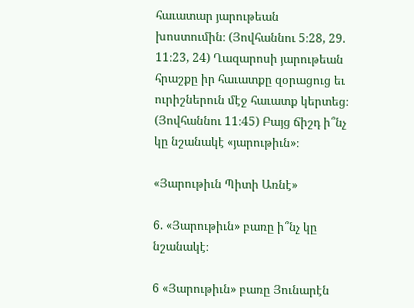հաւատար յարութեան խոստումին։ (Յովհաննու 5։28, 29. 11։23, 24) Ղազարոսի յարութեան հրաշքը իր հաւատքը զօրացուց եւ ուրիշներուն մէջ հաւատք կերտեց։ (Յովհաննու 11։45) Բայց ճիշդ ի՞նչ կը նշանակէ «յարութիւն»։

«Յարութիւն Պիտի Առնէ»

6. «Յարութիւն» բառը ի՞նչ կը նշանակէ։

6 «Յարութիւն» բառը Յունարէն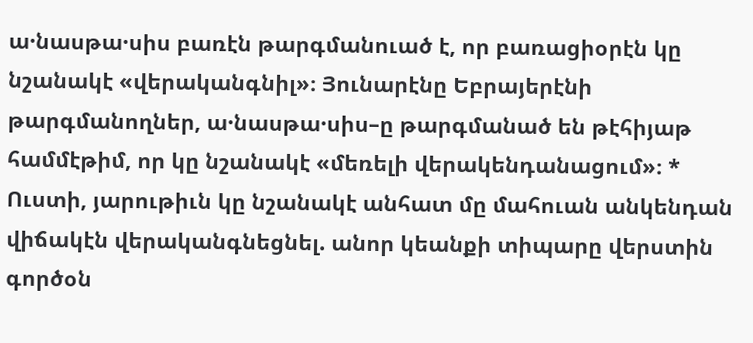ա·նասթա·սիս բառէն թարգմանուած է, որ բառացիօրէն կը նշանակէ «վերականգնիլ»։ Յունարէնը Եբրայերէնի թարգմանողներ, ա·նասթա·սիս–ը թարգմանած են թէհիյաթ համմէթիմ, որ կը նշանակէ «մեռելի վերակենդանացում»։ * Ուստի, յարութիւն կը նշանակէ անհատ մը մահուան անկենդան վիճակէն վերականգնեցնել. անոր կեանքի տիպարը վերստին գործօն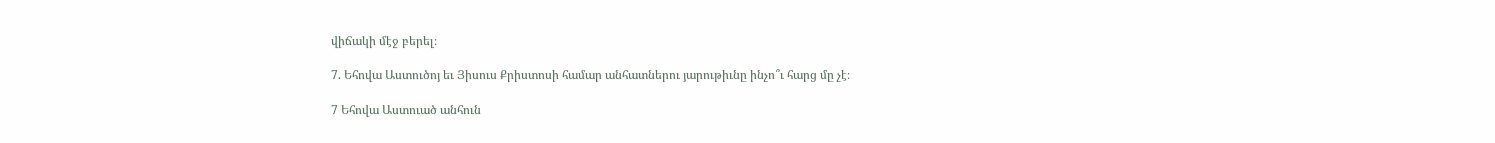վիճակի մէջ բերել։

7. Եհովա Աստուծոյ եւ Յիսուս Քրիստոսի համար անհատներու յարութիւնը ինչո՞ւ հարց մը չէ։

7 Եհովա Աստուած անհուն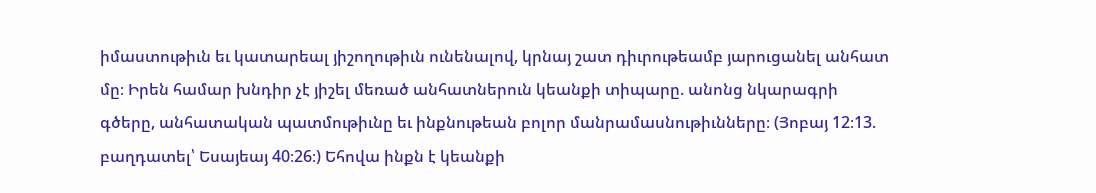իմաստութիւն եւ կատարեալ յիշողութիւն ունենալով, կրնայ շատ դիւրութեամբ յարուցանել անհատ մը։ Իրեն համար խնդիր չէ յիշել մեռած անհատներուն կեանքի տիպարը. անոնց նկարագրի գծերը, անհատական պատմութիւնը եւ ինքնութեան բոլոր մանրամասնութիւնները։ (Յոբայ 12։13. բաղդատել՝ Եսայեայ 40։26։) Եհովա ինքն է կեանքի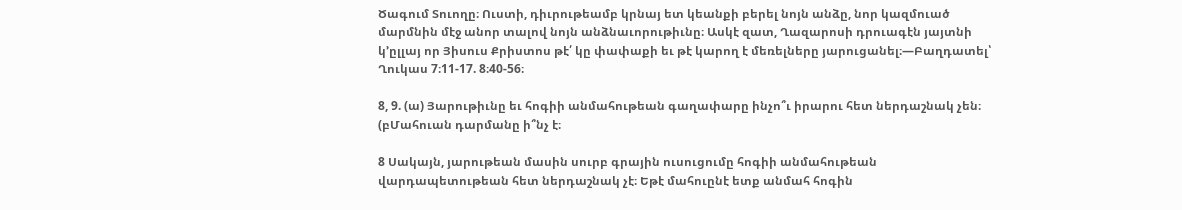Ծագում Տուողը։ Ուստի, դիւրութեամբ կրնայ ետ կեանքի բերել նոյն անձը, նոր կազմուած մարմնին մէջ անոր տալով նոյն անձնաւորութիւնը։ Ասկէ զատ, Ղազարոսի դրուագէն յայտնի կ’ըլլայ որ Յիսուս Քրիստոս թէ՛ կը փափաքի եւ թէ կարող է մեռելները յարուցանել։—Բաղդատել՝ Ղուկաս 7։11-17. 8։40-56։

8, 9. (ա) Յարութիւնը եւ հոգիի անմահութեան գաղափարը ինչո՞ւ իրարու հետ ներդաշնակ չեն։ (բՄահուան դարմանը ի՞նչ է։

8 Սակայն, յարութեան մասին սուրբ գրային ուսուցումը հոգիի անմահութեան վարդապետութեան հետ ներդաշնակ չէ։ Եթէ մահուընէ ետք անմահ հոգին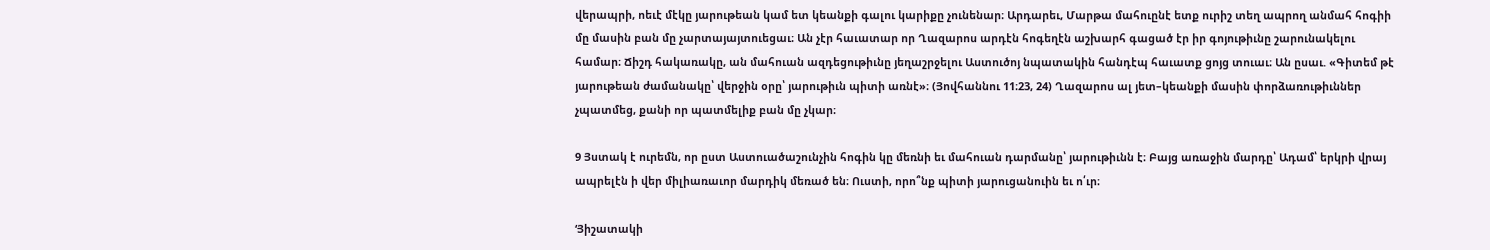վերապրի, ոեւէ մէկը յարութեան կամ ետ կեանքի գալու կարիքը չունենար։ Արդարեւ, Մարթա մահուընէ ետք ուրիշ տեղ ապրող անմահ հոգիի մը մասին բան մը չարտայայտուեցաւ։ Ան չէր հաւատար որ Ղազարոս արդէն հոգեղէն աշխարհ գացած էր իր գոյութիւնը շարունակելու համար։ Ճիշդ հակառակը, ան մահուան ազդեցութիւնը յեղաշրջելու Աստուծոյ նպատակին հանդէպ հաւատք ցոյց տուաւ։ Ան ըսաւ. «Գիտեմ թէ յարութեան ժամանակը՝ վերջին օրը՝ յարութիւն պիտի առնէ»։ (Յովհաննու 11։23, 24) Ղազարոս ալ յետ–կեանքի մասին փորձառութիւններ չպատմեց, քանի որ պատմելիք բան մը չկար։

9 Յստակ է ուրեմն, որ ըստ Աստուածաշունչին հոգին կը մեռնի եւ մահուան դարմանը՝ յարութիւնն է։ Բայց առաջին մարդը՝ Ադամ՝ երկրի վրայ ապրելէն ի վեր միլիառաւոր մարդիկ մեռած են։ Ուստի, որո՞նք պիտի յարուցանուին եւ ո՛ւր։

‘Յիշատակի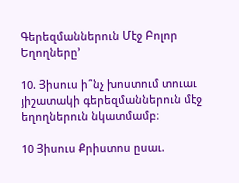Գերեզմաններուն Մէջ Բոլոր Եղողները’

10. Յիսուս ի՞նչ խոստում տուաւ յիշատակի գերեզմաններուն մէջ եղողներուն նկատմամբ։

10 Յիսուս Քրիստոս ըսաւ.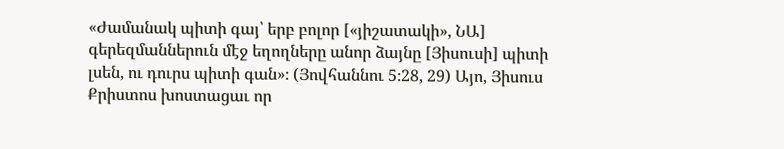«Ժամանակ պիտի գայ՝ երբ բոլոր [«յիշատակի», ՆԱ] գերեզմաններուն մէջ եղողները անոր ձայնը [Յիսուսի] պիտի լսեն, ու դուրս պիտի գան»։ (Յովհաննու 5։28, 29) Այո, Յիսուս Քրիստոս խոստացաւ որ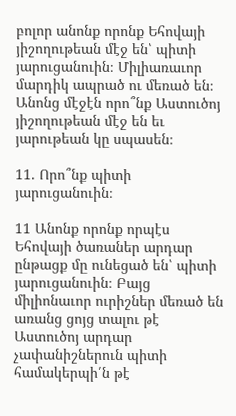բոլոր անոնք որոնք Եհովայի յիշողութեան մէջ են՝ պիտի յարուցանուին։ Միլիառաւոր մարդիկ ապրած ու մեռած են։ Անոնց մէջէն որո՞նք Աստուծոյ յիշողութեան մէջ են եւ յարութեան կը սպասեն։

11. Որո՞նք պիտի յարուցանուին։

11 Անոնք որոնք որպէս Եհովայի ծառաներ արդար ընթացք մը ունեցած են՝ պիտի յարուցանուին։ Բայց միլիոնաւոր ուրիշներ մեռած են առանց ցոյց տալու թէ Աստուծոյ արդար չափանիշներուն պիտի համակերպի՛ն թէ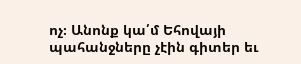ոչ։ Անոնք կա՛մ Եհովայի պահանջները չէին գիտեր եւ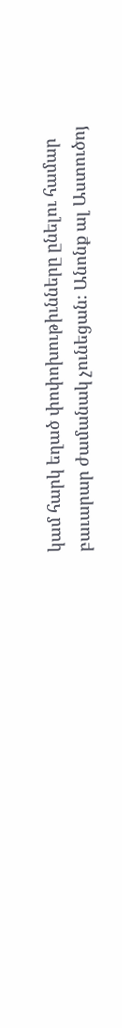կամ հարկ եղած փոփոխութիւնները ընելու համար բաւարար ժամանակ չունեցան։ Անոնք ալ Աստուծոյ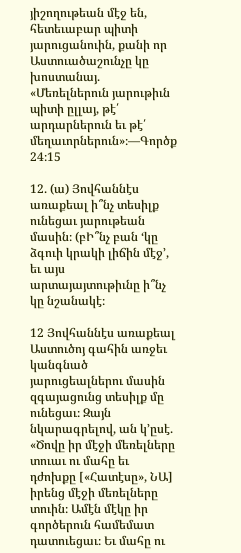յիշողութեան մէջ են, հետեւաբար պիտի յարուցանուին, քանի որ Աստուածաշունչը կը խոստանայ. «Մեռելներուն յարութիւն պիտի ըլլայ, թէ՛ արդարներուն եւ թէ՛ մեղաւորներուն»։—Գործք 24։15

12. (ա) Յովհաննէս առաքեալ ի՞նչ տեսիլք ունեցաւ յարութեան մասին։ (բԻ՞նչ բան ‘կը ձգուի կրակի լիճին մէջ’, եւ այս արտայայտութիւնը ի՞նչ կը նշանակէ։

12 Յովհաննէս առաքեալ Աստուծոյ գահին առջեւ կանգնած յարուցեալներու մասին զգայացունց տեսիլք մը ունեցաւ։ Զայն նկարագրելով, ան կ’ըսէ. «Ծովը իր մէջի մեռելները տուաւ ու մահը եւ դժոխքը [«Հատէսը», ՆԱ] իրենց մէջի մեռելները տուին։ Ամէն մէկը իր գործերուն համեմատ դատուեցաւ։ Եւ մահը ու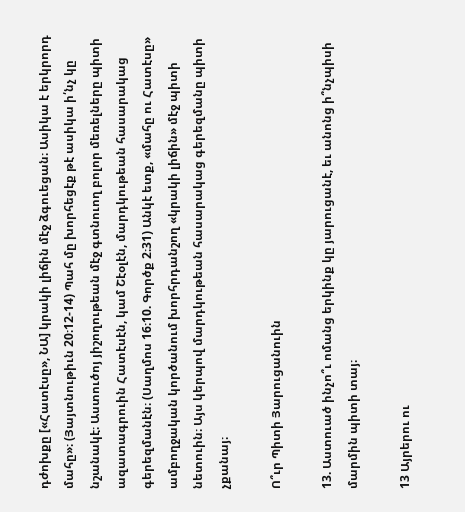դժոխքը [«Հատէսը», ՆԱ] կրակի լիճին մէջ ձգուեցան։ Ասիկա է երկրորդ մահը»։ (Յայտնութիւն 20։12-14) Պահ մը խորհեցէք թէ ասիկա ի՛նչ կը նշանակէ։ Աստուծոյ յիշողութեան մէջ գտնուող բոլոր մեռելները պիտի ազատագրուին Հատէսէն, կամ Շէօլէն, մարդկութեան հասարակաց գերեզմանէն։ (Սաղմոս 16։10. Գործք 2։31) Անկէ ետք, «մահը ու Հատէսը» ամբողջական կործանում խորհրդանշող «կրակի լիճին» մէջ պիտի նետուին։ Այս կերպով մարդկութեան հասարակաց գերեզմանը պիտի չքանայ։

Ո՞ւր Պիտի Յարուցանուին

13. Աստուած ինչո՞ւ ոմանց երկինք կը յարուցանէ, եւ անոնց ի՞նչպիսի մարմին պիտի տայ։

13 Այրերու ու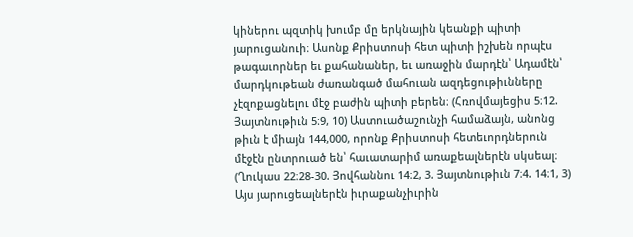կիներու պզտիկ խումբ մը երկնային կեանքի պիտի յարուցանուի։ Ասոնք Քրիստոսի հետ պիտի իշխեն որպէս թագաւորներ եւ քահանաներ, եւ առաջին մարդէն՝ Ադամէն՝ մարդկութեան ժառանգած մահուան ազդեցութիւնները չէզոքացնելու մէջ բաժին պիտի բերեն։ (Հռովմայեցիս 5։12. Յայտնութիւն 5։9, 10) Աստուածաշունչի համաձայն, անոնց թիւն է միայն 144,000, որոնք Քրիստոսի հետեւորդներուն մէջէն ընտրուած են՝ հաւատարիմ առաքեալներէն սկսեալ։ (Ղուկաս 22։28-30. Յովհաննու 14։2, 3. Յայտնութիւն 7։4. 14։1, 3) Այս յարուցեալներէն իւրաքանչիւրին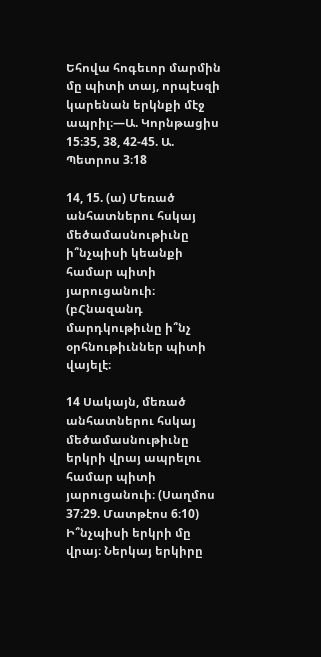Եհովա հոգեւոր մարմին մը պիտի տայ, որպէսզի կարենան երկնքի մէջ ապրիլ։—Ա. Կորնթացիս 15։35, 38, 42-45. Ա. Պետրոս 3։18

14, 15. (ա) Մեռած անհատներու հսկայ մեծամասնութիւնը ի՞նչպիսի կեանքի համար պիտի յարուցանուի։ (բՀնազանդ մարդկութիւնը ի՞նչ օրհնութիւններ պիտի վայելէ։

14 Սակայն, մեռած անհատներու հսկայ մեծամասնութիւնը երկրի վրայ ապրելու համար պիտի յարուցանուի։ (Սաղմոս 37։29. Մատթէոս 6։10) Ի՞նչպիսի երկրի մը վրայ։ Ներկայ երկիրը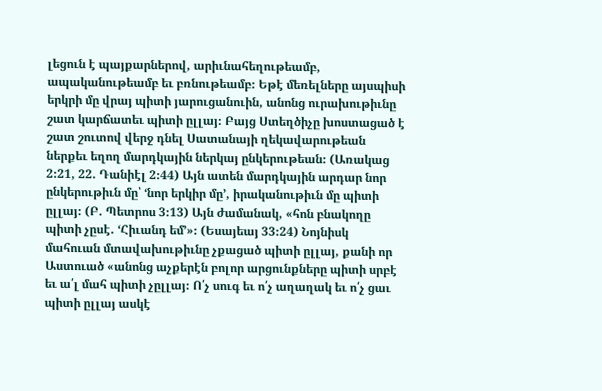լեցուն է պայքարներով, արիւնահեղութեամբ, ապականութեամբ եւ բռնութեամբ։ Եթէ մեռելները այսպիսի երկրի մը վրայ պիտի յարուցանուին, անոնց ուրախութիւնը շատ կարճատեւ պիտի ըլլայ։ Բայց Ստեղծիչը խոստացած է շատ շուտով վերջ դնել Սատանայի ղեկավարութեան ներքեւ եղող մարդկային ներկայ ընկերութեան։ (Առակաց 2։21, 22. Դանիէլ 2։44) Այն ատեն մարդկային արդար նոր ընկերութիւն մը՝ ‘նոր երկիր մը’, իրականութիւն մը պիտի ըլլայ։ (Բ. Պետրոս 3։13) Այն ժամանակ, «հոն բնակողը պիտի չըսէ. ‘Հիւանդ եմ’»։ (Եսայեայ 33։24) Նոյնիսկ մահուան մտավախութիւնը չքացած պիտի ըլլայ, քանի որ Աստուած «անոնց աչքերէն բոլոր արցունքները պիտի սրբէ եւ ա՛լ մահ պիտի չըլլայ։ Ո՛չ սուգ եւ ո՛չ աղաղակ եւ ո՛չ ցաւ պիտի ըլլայ ասկէ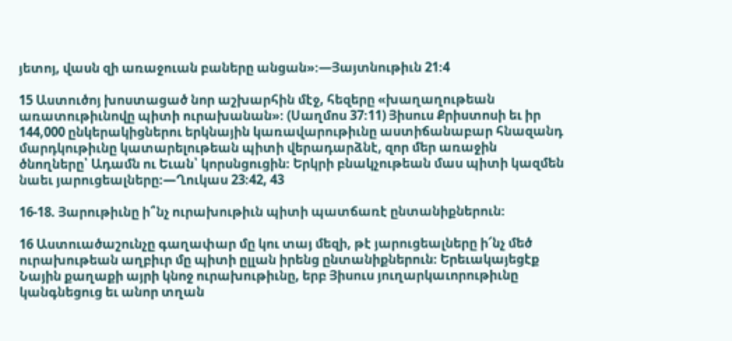յետոյ, վասն զի առաջուան բաները անցան»։—Յայտնութիւն 21։4

15 Աստուծոյ խոստացած նոր աշխարհին մէջ, հեզերը «խաղաղութեան առատութիւնովը պիտի ուրախանան»։ (Սաղմոս 37։11) Յիսուս Քրիստոսի եւ իր 144,000 ընկերակիցներու երկնային կառավարութիւնը աստիճանաբար հնազանդ մարդկութիւնը կատարելութեան պիտի վերադարձնէ, զոր մեր առաջին ծնողները՝ Ադամն ու Եւան՝ կորսնցուցին։ Երկրի բնակչութեան մաս պիտի կազմեն նաեւ յարուցեալները։—Ղուկաս 23։42, 43

16-18. Յարութիւնը ի՞նչ ուրախութիւն պիտի պատճառէ ընտանիքներուն։

16 Աստուածաշունչը գաղափար մը կու տայ մեզի, թէ յարուցեալները ի՜նչ մեծ ուրախութեան աղբիւր մը պիտի ըլլան իրենց ընտանիքներուն։ Երեւակայեցէք Նային քաղաքի այրի կնոջ ուրախութիւնը, երբ Յիսուս յուղարկաւորութիւնը կանգնեցուց եւ անոր տղան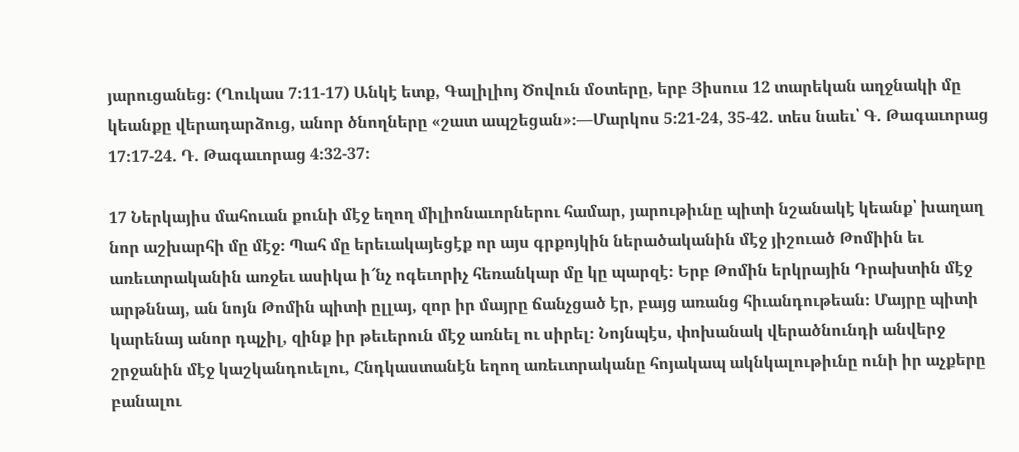յարուցանեց։ (Ղուկաս 7։11-17) Անկէ ետք, Գալիլիոյ Ծովուն մօտերը, երբ Յիսուս 12 տարեկան աղջնակի մը կեանքը վերադարձուց, անոր ծնողները «շատ ապշեցան»։—Մարկոս 5։21-24, 35-42. տես նաեւ՝ Գ. Թագաւորաց 17։17-24. Դ. Թագաւորաց 4։32-37։

17 Ներկայիս մահուան քունի մէջ եղող միլիոնաւորներու համար, յարութիւնը պիտի նշանակէ կեանք՝ խաղաղ նոր աշխարհի մը մէջ։ Պահ մը երեւակայեցէք որ այս գրքոյկին ներածականին մէջ յիշուած Թոմիին եւ առեւտրականին առջեւ ասիկա ի՜նչ ոգեւորիչ հեռանկար մը կը պարզէ։ Երբ Թոմին երկրային Դրախտին մէջ արթննայ, ան նոյն Թոմին պիտի ըլլայ, զոր իր մայրը ճանչցած էր, բայց առանց հիւանդութեան։ Մայրը պիտի կարենայ անոր դպչիլ, զինք իր թեւերուն մէջ առնել ու սիրել։ Նոյնպէս, փոխանակ վերածնունդի անվերջ շրջանին մէջ կաշկանդուելու, Հնդկաստանէն եղող առեւտրականը հոյակապ ակնկալութիւնը ունի իր աչքերը բանալու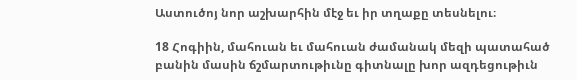Աստուծոյ նոր աշխարհին մէջ եւ իր տղաքը տեսնելու։

18 Հոգիին, մահուան եւ մահուան ժամանակ մեզի պատահած բանին մասին ճշմարտութիւնը գիտնալը խոր ազդեցութիւն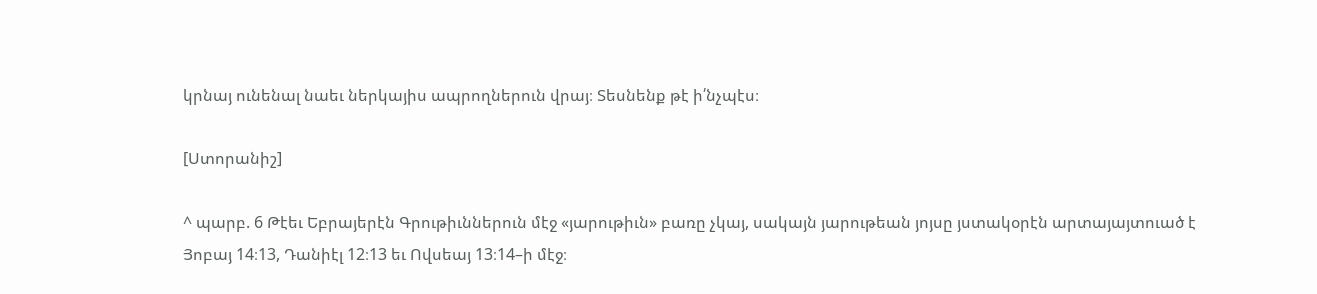կրնայ ունենալ նաեւ ներկայիս ապրողներուն վրայ։ Տեսնենք թէ ի՛նչպէս։

[Ստորանիշ]

^ պարբ. 6 Թէեւ Եբրայերէն Գրութիւններուն մէջ «յարութիւն» բառը չկայ, սակայն յարութեան յոյսը յստակօրէն արտայայտուած է Յոբայ 14։13, Դանիէլ 12։13 եւ Ովսեայ 13։14–ի մէջ։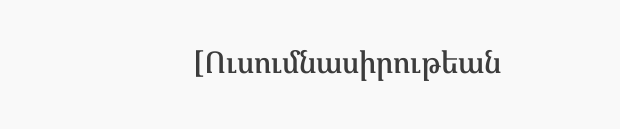[Ուսումնասիրութեան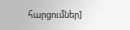հարցումներ]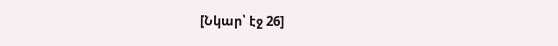[Նկար՝ էջ 26]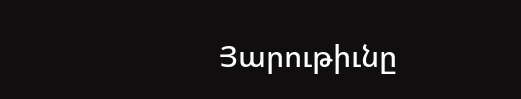Յարութիւնը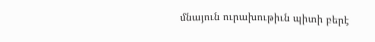մնայուն ուրախութիւն պիտի բերէ